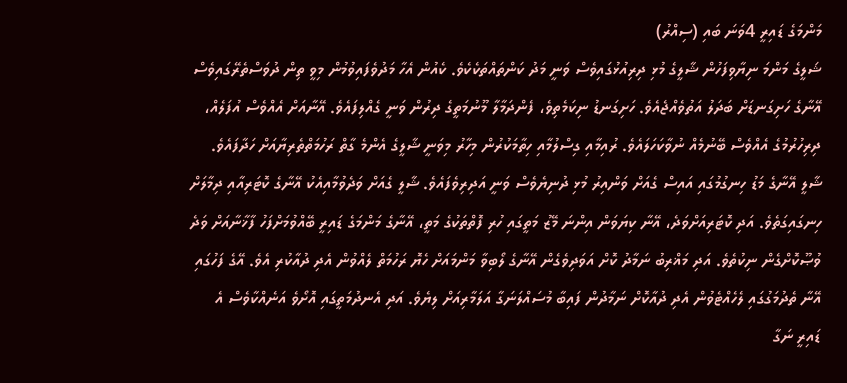މަންމަގެ ޑައިރީ 4ވަނަ ބައި (ސިއްރު)
ޝަލީގެ މަންމަ ނިޔާވިފަހުން ޝާލީގެ މުޅި ދިރިއުޅުގައިވެސް ވަނީ މަދު ކަންތައްތަކެކެވެ. ކެއުން އެހާ މަދުވެފައިވުމުން މިވީ ތިން ދުވަސްތެރޭގައިވެސް އޭނާގެ ހަށިގަނޑަށް ބަދަލު އަތުވެއްޖެއެވެ. ހަށިގަނޑު ނިކަމެތިވެ، ފެންދަމާލާ މޫނުމަތީގެ ދިރުން ވަނީ ގެއްލިފައެވެ. އޭނާއަށް އެއްވެސް އުފަލެއް، ދިރިހުރުމުގެ އެއްވެސް ބޭނުމެއް ނުވާކަހަލައެވެ. ރުއިމާއި ގިސްލުމާއި ހިތާމަކުރުން މިހާރު މިވަނީ ޝާލީގެ އެންމެ ގާތް ރަހުމަތްތެރިޔާއަށް ހަދާފައެވެ.
ޝާލީ އޭނާގެ މަޑު ހިނގުމުގައި އައިސް ގެއަށް ވަންއިރު މުޅި ދުނިޔެވެސް ވަނީ އަދިރިވެފައެވެ. ޝާލީ ގެއަށް ވަދެވުމާއިއެކު އޭނާގެ ކޮޓަރިއާއި ދިމާލަށް ހިނގައިގަތެވެ. އަދި ކޮޓަރިއަށްވަދެ، އޭނާ ކިޔަވަން އިންނަ މޭޒު މަތީގައި ހުރި ފޮތްތަކުގެ މަތީ، އޭނާގެ މަންމަގެ ޑައިރީ ބޭއްވުމަށްފަހު ފާޚާނާއަށް ވަދެ ވުޞޫކޮށްގެން ނިކުތެވެ. އަދި މަޣްރިބު ނަމާދު ކޮށް އަވަދިވެގެން އޭނާގެ ލޯބިވާ މަންމައަށް ހެޔޮ ރަހުމަތް ލެއްވުން އެދި ދުއާކުރި އެވެ. އޭގެ ފަހުގައި އޭނާ ތެދުމަގުގައި ލެހެއްޓެވުން އެދި ދުއާކޮށް ނަމާދުން ފައިބާ މުސައްލަނަގާ އަލަމާރިއަށް ލިޔެވެ. އަދި އެނދުމަތީގައި އޮށޯވެ އަނެއްކާވެސް އެ ޑައިރީ ނަގާ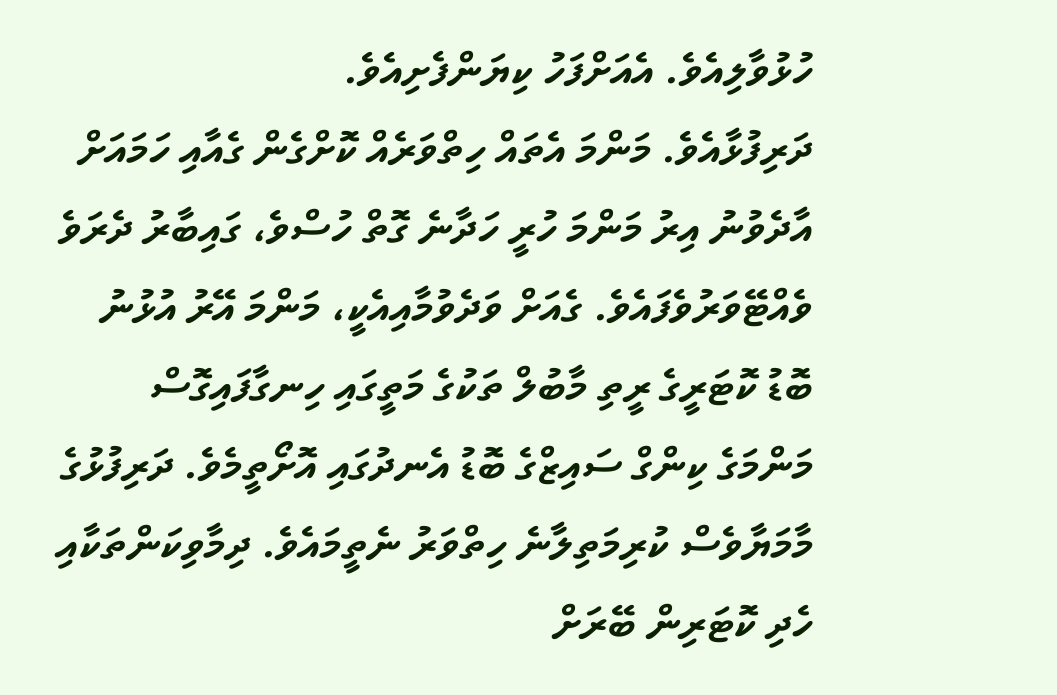ހުޅުވާލިއެވެ. އެއަށްފަހު ކިޔަންފެށިއެވެ.
ދަރިފުޅާއެވެ. މަންމަ އެތައް ހިތްވަރެއް ކޮށްގެން ގެއާއި ހަމައަށް އާދެވުނު އިރު މަންމަ ހުރީ ހަދާނެ ގޮތް ހުސްވެ، ގައިބާރު ދެރަވެ ވެއްޓޭވަރުވެފައެވެ. ގެއަށް ވަދެވުމާއިއެކީ، މަންމަ އޭރު އުޅުނު ބޮޑު ކޮޓަރީގެ ރީތި މާބުލް ތަކުގެ މަތީގައި ހިނގާފައިގޮސް މަންމަގެ ކިންގް ސައިޒްގެ ބޮޑު އެނދުގައި އޮށޯތީމެވެ. ދަރިފުޅުގެ މާމަޔާވެސް ކުރިމަތިލާނެ ހިތްވަރު ނެތީމައެވެ. ދިމާވިކަންތަކާއި ހެދި ކޮޓަރިން ބޭރަށް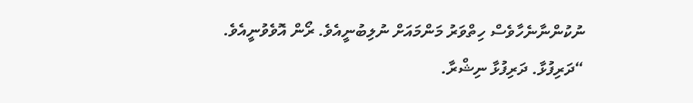ނުކުންނާނެހާވެސް ހިތްވަރު މަންމައަށް ނުލިބުނީއެވެ. ރޯން އޮވެވުނީއެވެ.
“ދަރިފުޅާ. ދަރިފުޅާ ނިޝްރާ.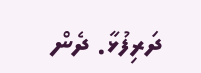ދަރިފުޅާ. ދެން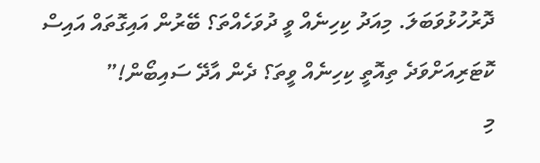ދޮރުހުޅުވަބަލަ. މިއަދު ކިހިނެއް ވީ ދުވަހެއްތަ؟ ބޭރުން އައިގޮތައް އައިސް ކޮޓަރިއަށްވަދެ ތިއޮތީ ކިހިނެއް ވީތަ؟ ދެން އާދޭ ސައިބޯން!”
މި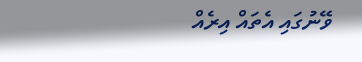ވޭނުގައި އެތައް އިރެއް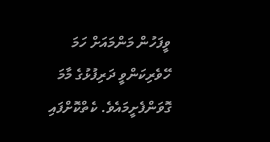ވީފަހުން މަންމައަށް ހަމަ ހޭވެރިކަންވީ ދަރިފުޅުގެ މާމަ ގޮވަންފެށީމައެވެ. ކެތްކޮށްފައި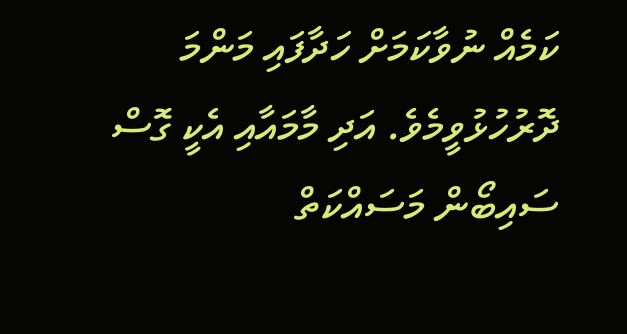ކަމެއް ނުވާކަމަށް ހަދާފައި މަންމަ ދޮރުހުޅުވީމެވެ. އަދި މާމައާއި އެކީ ގޮސް ސައިބޯން މަސައްކަތް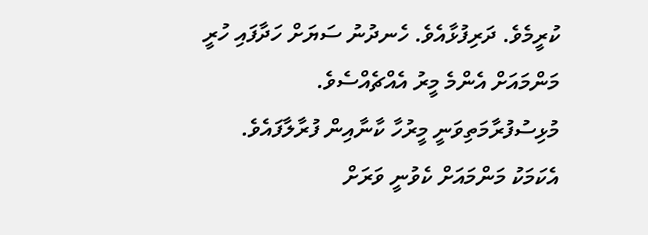ކުރީމެވެ. ދަރިފުޅާއެވެ. ހެނދުނު ސަޔަށް ހަދާފައި ހުރީ މަންމައަށް އެންމެ މީރު އެއްޗެއްސެވެ. މުޅިސުފުރާމަތިވަނީ މީރުހާ ކާނާއިން ފުރާލާފައެވެ. އެކަމަކު މަންމައަށް ކެވުނީ ވަރަށް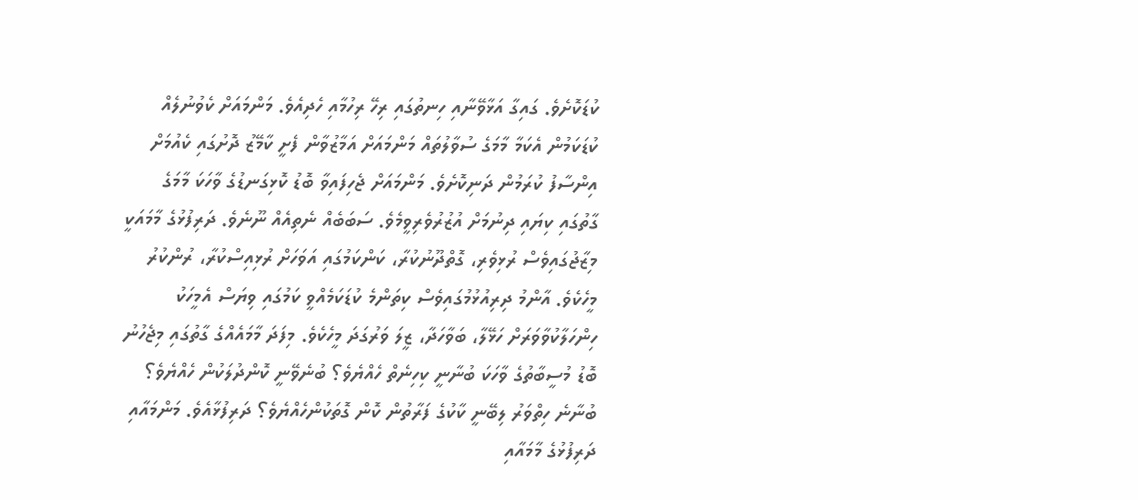ކުޑަކޮށެވެ. ގައިގާ އަޅާވޭނާއި ހިނތުގައި ރިހޭ ރިހުމާއި ހެދިއެވެ. މަންމައަށް ކެވުނުލެއް ކުޑަކަމުން އެކަމާ މާމަގެ ސުވާލުތައް މަންމައަށް އަމާޒުވާން ފެށީ ކާމޭޒު ދޮށުގައި ކެއުމަށް އިންސާފު ކުރަމުން ދަނިކޮށެވެ. މަންމައަށް ޖެހިފައިވާ ބޮޑު ކޮޅިގަނޑުގެ ވާހަކަ މާމަގެ ގާތުގައި ކިޔައި ދިނުމަށް އުޒުރުވެރިވީމެވެ. ސަބަބެއް ނެތިއެއް ނޫނެވެ. ދަރިފުޅުގެ މާމައަކީ މިޒާޖުގައިވެސް ރުޅިވެރި، ގޮތްދޫނުކުރާ، ކަންކަމުގައި އަވަހަށް ރުޅިއިސްކުރާ، ރުންކުރު މީހެކެވެ. އާންމު ދިރިއުޅުމުގައިވެސް ކިތަންމެ ކުޑަކަމެއްވީ ކަމުގައި ވިޔަސް އެމީހަކު ހިންހަލާކުވާވަރަށް ހަޅޭލާ، ބަވާހަދާ، ޒީލަ ވަރުގަދަ މީހެކެވެ. މިފަދަ މާމައެއްގެ ގާތުގައި މިޖެހުނު ބޮޑު މުސީބާތުގެ ވާހަކަ ބުނާނީ ކިހިނެތް ހެއްޔެވެ؟ ބުނެވޭނީ ކޮންދުލަކުން ހެއްޔެވެ؟ ބުނާނެ ހިތްވަރު ލިބޭނީ ކާކުގެ ފަރާތުން ކޮން ގޮތަކުންހެއްޔެވެ؟ ދަރިފުޅާއެވެ. މަންމައާއި ދަރިފުޅުގެ މާމައާއި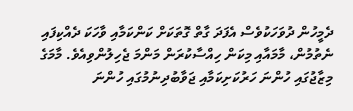ދެމީހުން ދުވަހަކުވެސް އެފަދަ ގާތް ގޮތަކަށް ކަންކަމާއި ވާހަކަ ދެއްކިފައި ނެތުމުން، މާމައާއި މިކަން ހިއްސާކުރަން މަންމަ ޖެހިލުންވިއެވެ. މާމަގެ މިޒާޖުގައި ހުންނަ ހަރުކަށިކަމާއި ޖަވާބުދިނުމުގައި ހުންނަ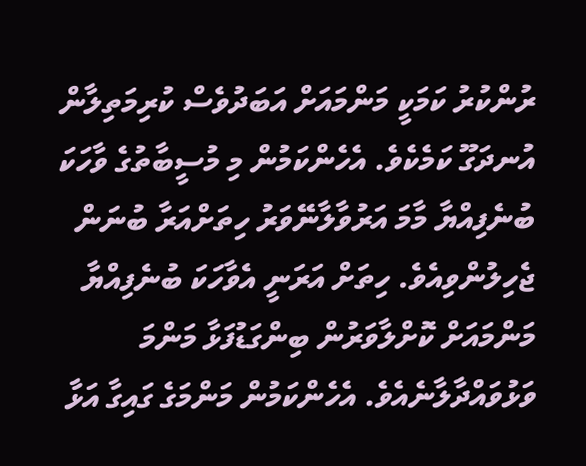ރުންކުރު ކަމަކީ މަންމައަށް އަބަދުވެސް ކުރިމަތިލާން އުނދަގޫ ކަމެކެވެ. އެހެންކަމުން މި މުސީބާތުގެ ވާހަކަ ބުނެފިއްޔާ މާމަ އަރުވާލާނޭވަރު ހިތަށްއަރާ ބުނަން ޖެހިލުންވިއެވެ. ހިތަށް އަރަނީ އެވާހަކަ ބުނެފިއްޔާ މަންމައަށް ކޮށްލާވަރުން ބިންގަޑުފަޅާ މަންމަ ވަޅުވައްދާލާނެއެވެ. އެހެންކަމުން މަންމަގެ ގައިގާ އަޅާ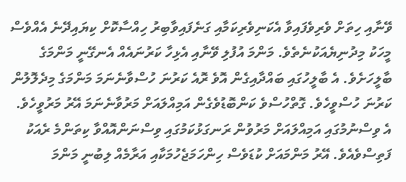ވޭނާއި ހިތަށް ވެރިވެފައިވާ އެކަނިވެރިކަމާއި ގަނެފައިވާބިރު ހިއްސާކޮށް ކިޔައިދޭނެ އެއްވެސް މީހަކު މިދުނިޔެއަކުނެތެވެ. މަންމަ އުފުލި ވޭނާއި އެޅިހާ ކަރުނައެއް އެނގޭނީ މަންމަގެ ބާލީހަށެވެ. އެ ބާލީހުގައި ބައްދާއިގެން އޮވެ ރޮއެ ކަރުނަ ހުސްވާނެނަމަ މަންމަގެ މިދެލޮލުން ކަރުނަ ހުސްވީހެވެ. ގޮތްހުސްވެ ކަންބޮޑުވެގެން އަމިއްލައަށް މަރުވާނެނަމަ އޭރު މަރުވީހެވެ. އެ ވިސްނުމުގައި އަމިއްލައަށް މަރުވުން ރަނގަޅުކަމުގައި ވިސްނަންއޮއްވާ ކިތަންމެ ރެއަކު ފަތިސްވެއެވެ. އޭރު މަންމައަށް ކުޑަވެސް ހިންހަމަޖެހުމަކާއި އަރާމެއް ލިބުނީ މަންމަ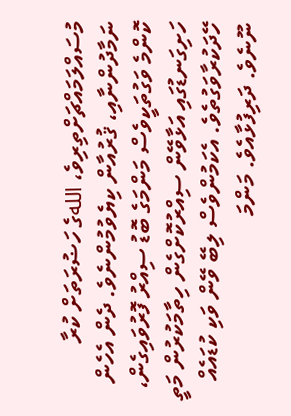މުސައްލަމައްޗަށްތިރިވެ، اللهގެ ހަޟުރަތަށް ކުރާ ނަމާދުންނާއި، ޤުރުއާން ކިޔެވުމުންނެވެ. ދެން އެހެން ކޮންމެ ވަގުތަކީވެސް މަންމަގެ ބޮޑު ސިއްރު ފޮރުވައިގެން، ހަށިގަނޑުގައި އަޅާވޭން ސިއްރުކޮށްގެން ހިތާމަކުރުން މަތީ ހޭދަކުރާވަގުތެވެ. އެކަމުންވެސް ލިބޭ ވޭން ވަކި ކުޑައެއް ނޫނެވެ. ދަރިފުޅާއެވެ. މަންމަ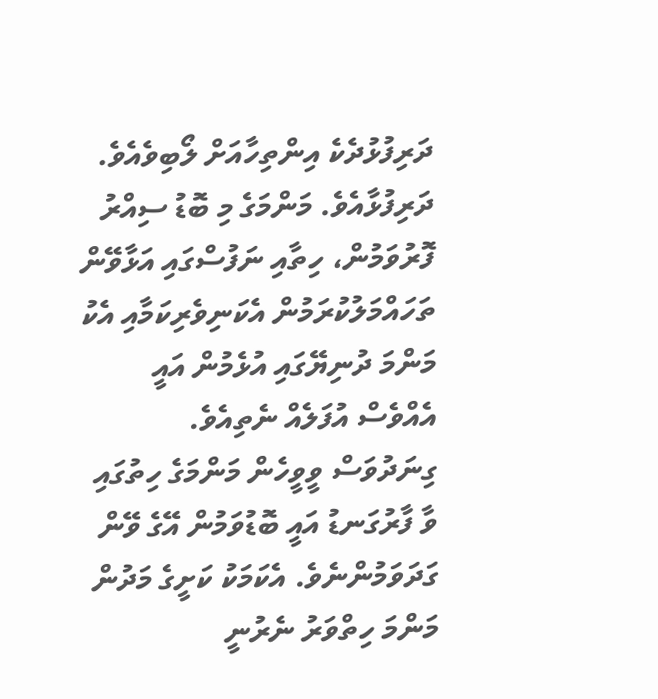ދަރިފުޅުދެކެ އިންތިހާއަށް ލޯބިވެއެވެ.
ދަރިފުޅާއެވެ. މަންމަގެ މި ބޮޑު ސިއްރު ފޮރުވަމުން، ހިތާއި ނަފުސްގައި އަޅާވޭން ތަހައްމަލުކުރަމުން އެކަނިވެރިކަމާއި އެކު މަންމަ ދުނިޔޭގައި އުޅެމުން އައީ އެއްވެސް އުފަލެއް ނެތިއެވެ. ގިނަދުވަސް ވީވީހެން މަންމަގެ ހިތުގައި ވާ ފާރުގަނޑު އައީ ބޮޑުވަމުން އޭގެ ވޭން ގަދަވަމުންނެވެ. އެކަމަކު ކަށީގެ މަދުން މަންމަ ހިތްވަރު ނެރުނީ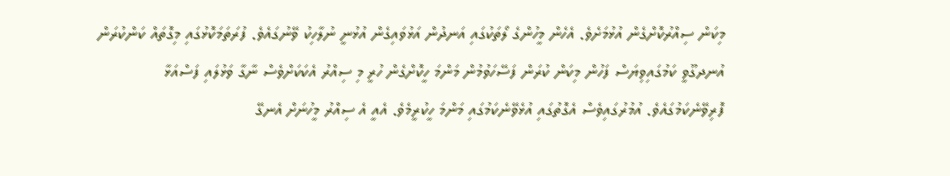މިކަން ސިއްރުކޮށްގެން އުޅުމަށެވެ. އެހެން މީހުންގެ ލޯތަކުގައި އަނދުން އަޅުވައިގެން އުޅުނީ ނުލާހިކު ވޭނުގައެވެ. ފުރަތަމަކޮޅުގައި މިގޮތައް ކަންކުރަން އުނދގޫވީ ކަމުގައިވިޔަސް ފަހުން މިކަން ކުރަން ފަސޭހަވުމުން މަންމަ ހީކޮށްގެން ހުރީ މި ސިއްރު އެކަކަށްވެސް ނާގާ ވަޅުލައި ފަސްއަޅާ ފޮރިވޭނެކަމުގައެވެ. އުމުރުގައިވެސް އެގޮތުގައި އުޅެވޭނެކަމުގައި މަންމަ ހީކުރީމެވެ. އެއީ އެ ސިއްރު މީހުނަށް އެނގޭ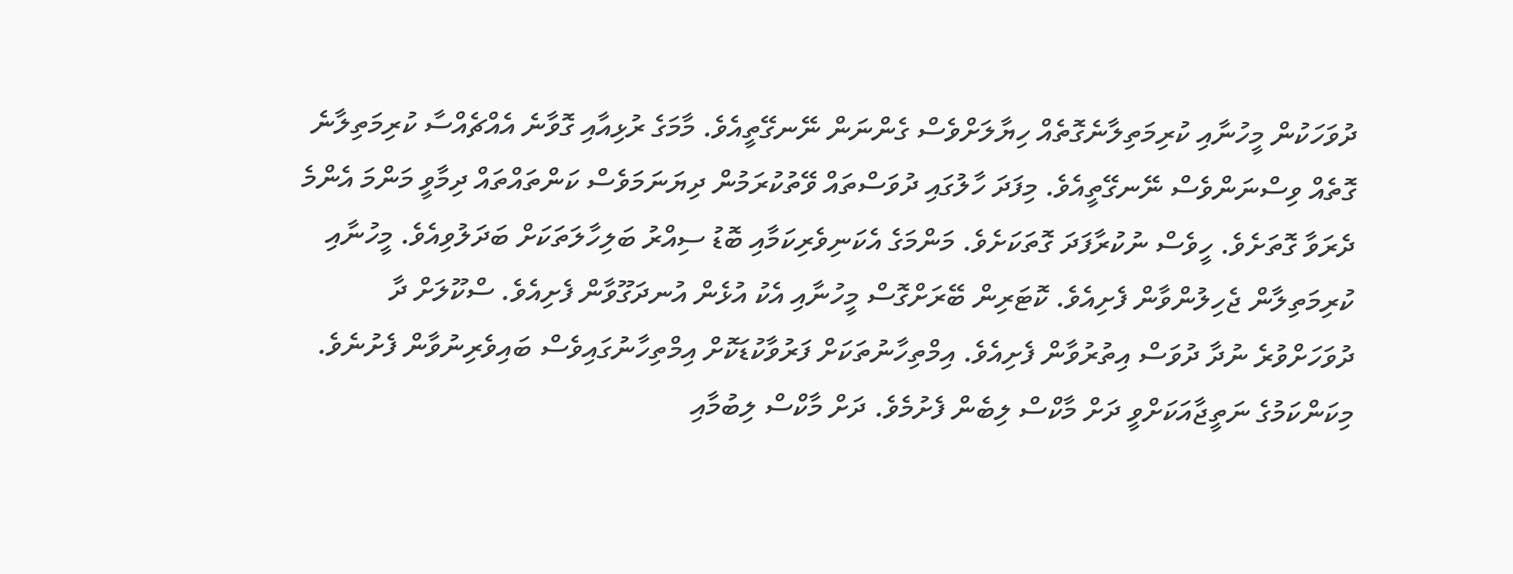ދުވަހަކުން މީހުނާއި ކުރިމަތިލާނެގޮތެއް ހިޔާލަށްވެސް ގެންނަން ނޭނގޭތީއެވެ. މާމަގެ ރުޅިއާއި ގޮވާނެ އެއްޗެއްސާ ކުރިމަތިލާނެ ގޮތެއް ވިސްނަންވެސް ނޭނގޭތީއެވެ. މިފަދަ ހާލުގައި ދުވަސްތައް ވޭތުކުރަމުން ދިޔަނަމަވެސް ކަންތައްތައް ދިމާވީ މަންމަ އެންމެ ދެރަވާ ގޮތަށެވެ. ހީވެސް ނުކުރާފަދަ ގޮތަކަށެވެ. މަންމަގެ އެކަނިވެރިކަމާއި ބޮޑު ސިއްރު ބަލިހާލަތަކަށް ބަދަލުވިއެވެ. މީހުނާއި ކުރިމަތިލާން ޖެހިލުންވާން ފެށިއެވެ. ކޮޓަރިން ބޭރަށްގޮސް މީހުނާއި އެކު އުޅެން އުނދަގޫވާން ފެށިއެވެ. ސްކޫލަށް ދާ ދުވަހަށްވުރެ ނުދާ ދުވަސް އިތުރުވާން ފެށިއެވެ. އިމްތިހާނުތަކަށް ފަރުވާކުޑަކޮށް އިމްތިހާނުގައިވެސް ބައިވެރިނުވާން ފެށުނެވެ. މިކަންކަމުގެ ނަތީޖާއަކަށްވީ ދަށް މާކްސް ލިބެން ފެށުމެވެ. ދަށް މާކްސް ލިބުމާއި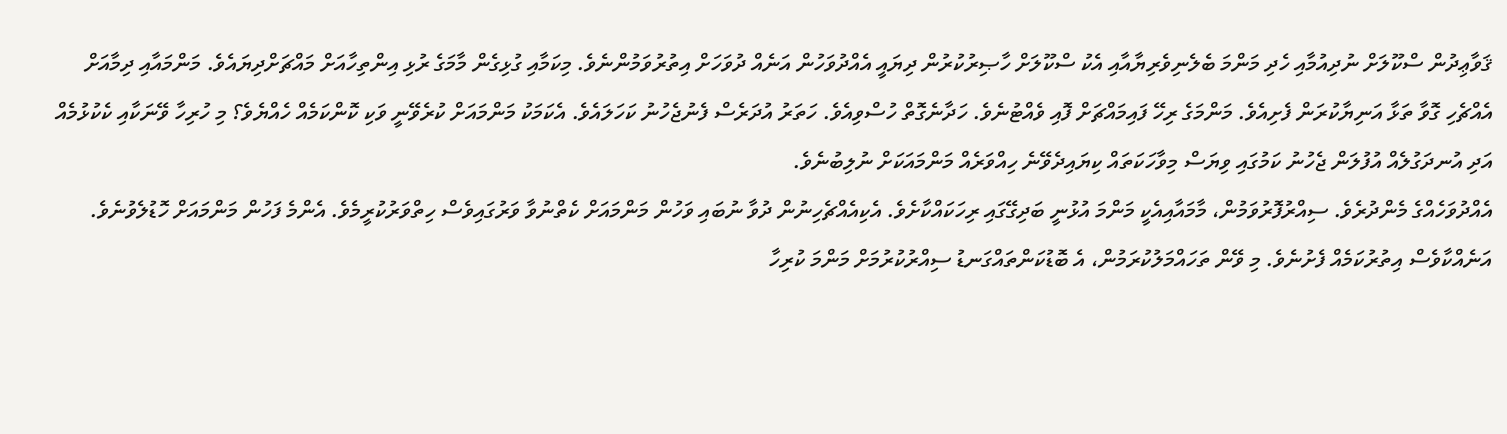ޤަވާޢިދުން ސްކޫލަށް ނުދިއުމާއި ހެދި މަންމަ ބެލެނިވެރިޔާއާއި އެކު ސްކޫލަށް ހާޞިރުކުރުން ދިޔައީ އެއްދުވަހުން އަނެއް ދުވަހަށް އިތުރުވަމުންނެވެ. މިކަމާއި ގުޅިގެން މާމަގެ ރުޅި އިންތިހާއަށް މައްޗަށްދިޔައެވެ. މަންމައާއި ދިމާއަށް އެއްޗެހި ގޮވާ ތަޅާ އަނިޔާކުރަން ފެށިއެވެ. މަންމަގެ ރިހޭ ފައިމައްޗަށް ފޮއި ވެއްޓުނެވެ. ހަދާނެގޮތް ހުސްވިއެވެ. ހަތަރު އުދަރެސް ފެނުޖެހުނު ކަހަލައެވެ. އެކަމަކު މަންމައަށް ކުރެވޭނީ ވަކި ކޮންކަމެއް ހެއްޔެވެ؟ މި ހުރިހާ ވޭނަކާއި ކެކުޅުމެއް އަދި އުނދަގުލެއް އުފުލަން ޖެހުނު ކަމުގައި ވިޔަސް މިވާހަކަތައް ކިޔައިދެވޭނެ ހިއްވަރެއް މަންމައަކަށް ނުލިބުނެވެ.
އެއްދުވަހެއްގެ މެންދުރެވެ. ސިއްރުފޮރުވަމުން، މާމައާއިއެކީ މަންމަ އުޅުނީ ބަދިގޭގައި ރިހަކައްކާށެވެ. އެކިއެއްޗެހިނުން ދުވާ ނުބައި ވަހުން މަންމައަށް ކެތްނުވާ ވަރުގައިވެސް ހިތްވަރުކުރީމެވެ. އެންމެ ފަހުން މަންމައަށް ހޮޑުލެވުނެވެ. އަނެއްކާވެސް އިތުރުކަމެއް ފެށުނެވެ. މި ވޭން ތަހައްމަލުކުރަމުން، އެ ބޮޑުކަންތައްގަނޑު ސިއްރުކުރުމަށް މަންމަ ކުރިހާ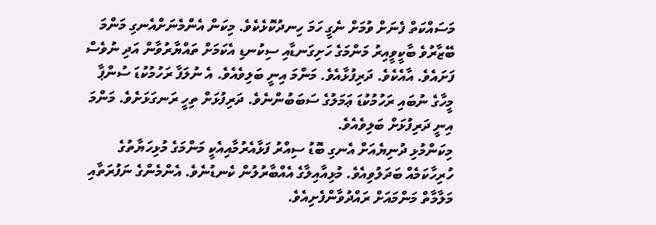މަސައްކަތް ފެނަށް ވުމަށް ނެގީ ހަމަ ހިނދުކޮޅެކެވެ. މިކަން އެންމެނަށްއެނގި މަންމަ ބޭޒާރުވެ ބާކީވީއިރު މަންމަގެ ހަށިގަނޑާއި ސިކުނޑި އެކަމަށް ތައްޔާރުވާން އަދި ނުވެސް ފަށައެވެ. އާއެކެވެ. ދަރިފުޅާއެވެ. މަންމަ އިނީ ބަލިވެއެވެ. އެ ނުލަފާ ރަހުމުކުޑަ ސުންޕާ މީހާގެ ނުބައި ރަހުމުކުޑަ ޢަމަލުގެ ސަބަބުންނެވެ. ދަރިފުޅަށް ތިހީ ރަނގަޅަށެވެ. މަންމަ އިނީ ދަރިފުޅަށް ބަލިވެއެވެ.
މިކަންމުޅި ދުނިޔެއަށް އެނގި ބޮޑު ސިއްރު ފަޅާއެރުމާއިއެކީ މަންމަގެ މުޅިހަޔާތުގެ ހުރިހާކަމެއް ބަދަލުވިއެވެ. މުޅިއާއިލާގެ އެއްބާރުލުން ކެނޑުނެވެ. އެންމެންގެ ނަފުރަތާއި މަލާމާތް މަންމައަށް ރައްދުވާންފެށިއެވެ.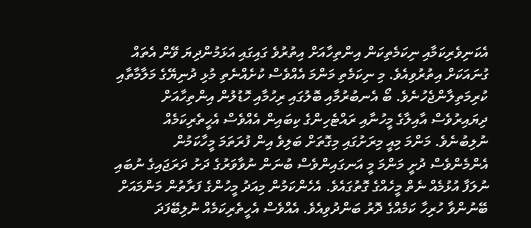އެކަނިވެރިކަމާއި ނިކަމެތިކަން އިންތިހާއަށް އިތުރުވެ ގައިގައި އަޅަމުންދިޔަ ވޭން އެތައް ގުނައަކަށް އިތުރުވިއެވެ. މި ނިކަމެތި މަންމަ އެއްވެސް ކުށެއްނެތި މުޅި ދުނިޔޭގެ މަލާމާތާއި ކުރިމަތިލާންޖެހުނެވެ. ބޯ އެނބުރުމާއި ބޮލުގައި ރިހުމާއި ހޮޑުލުން އިންތިހާއަށް ދިޔައިރުވެސް އާއިލާގެ މީހުނާއި ރައްޓެހިންގެ ކިބައިން އެއްވެސް އެހީތެރިކަމެއް ނުލިބުނެވެ. މަންމަ މިއީ މިރަށުގައި މިގޮތަށް ބަލިވެ އިން ފުރަތަމަ މީހާކަމުން އެންމެންވެސް ދުށީ މަންމަ މީ އަނގައިންވެސް ބުނަން ނުވާވަރުގެ ދަށު ދަރަޖައިގެ ނުބައި ނުލަފާ އުޅުމެއް ނެތް މީހެއްގެ ގޮތުގައެވެ. އެހެންކަމުން މިއަދު މީހުންގެ ފަރާތުން މަންމައަށް ބޭނުންވާ ހުރިހާ ކަމެއްގެ ދޮރު ބަންދުވިއެވެ. އެއްވެސް އެހީތެރިކަމެއް ނުލިބޭފަދަ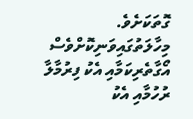ގޮތަކަށެވެ. މިހާލަތުގައިވަނިކޮށްވެސް އޯގާތެރިކަމާއި އެކު ފިރުމާލާ ރުހުމާއި އެކު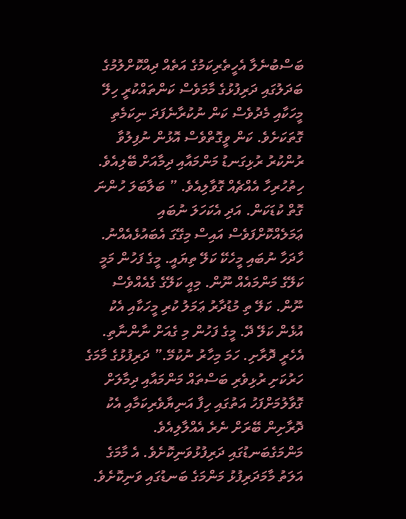ބަސްބުނެލާ އެހީތެރިކަމުގެ އަތެއް ދިއްކޮށްލުމުގެ ބަދަލުގައި ދަރިފުޅުގެ މާމަވެސް ކަންތައްކުރީ ހިލޭ މީހަކާއި މެދުވެސް ކަން ނުކުރާނެފަދަ ނިކަމެތި ގޮތަކަށެވެ. ކަން ވީގޮތްވެސް އޮޅުން ނުފިލުވާ ރުންކުރު ރުޅިގަނޑު މަންމައާއި ދިމާއަށް ބޭލިއެވެ. ހިތުހުރިހާ އެއްޗެއް ގޮވާލިއެވެ. ” ބަލާބަލަ ހުންނަ ގޮތް ކުޑަކަން. އަދި އެކަހަލަ ނުބައި ޢަމަލެއްކޮށްފަވެސް އައިސް މިގޭގަ އެބައުޅެއެއްނު. ހާދަހާ ނުބައި މީހެކޭ ކަލޭ ތިޔައީ. މީގެ ފަހުން މަމީ ކަލޭގެ މަންމައެއް ނޫން. މިއީ ކަލޭގެ ގެއެއްވެސް ނޫން. ކަލޭ ތި މުޑުދާރު ޢަމަލު ކުރި މީހަކާއި އެކު އުޅެން ކަލޭ ދޭ. މީގެ ފަހުން މި ގެއަށް ނާންނާތި. އެހެރީ ދޮރާށި. ހަމަ މިހާރު ނުކުމޭ.” ދަރިފުޅުގެ މާމަގެ ހަރުކަށި ރުޅިވެރި ބަސްތައް މަންމައާއި ދިމާލަށް ގޮވާލުމަށްފަހު އަތުގައި ހިފާ އަނިޔާވެރިކަމާއި އެކު ދޮރާށިން ބޭރަށް ނެރެ އެއްލާލިއެވެ. މަންމަގެބަނޑުގައި ދަރިފުޅުވަނިކޮށެވެ. އެ މާމަގެ އަލަތު މާމަދަރިފުޅު މަންމަގެ ބަނޑުގައި ވަނިކޮށެވެ.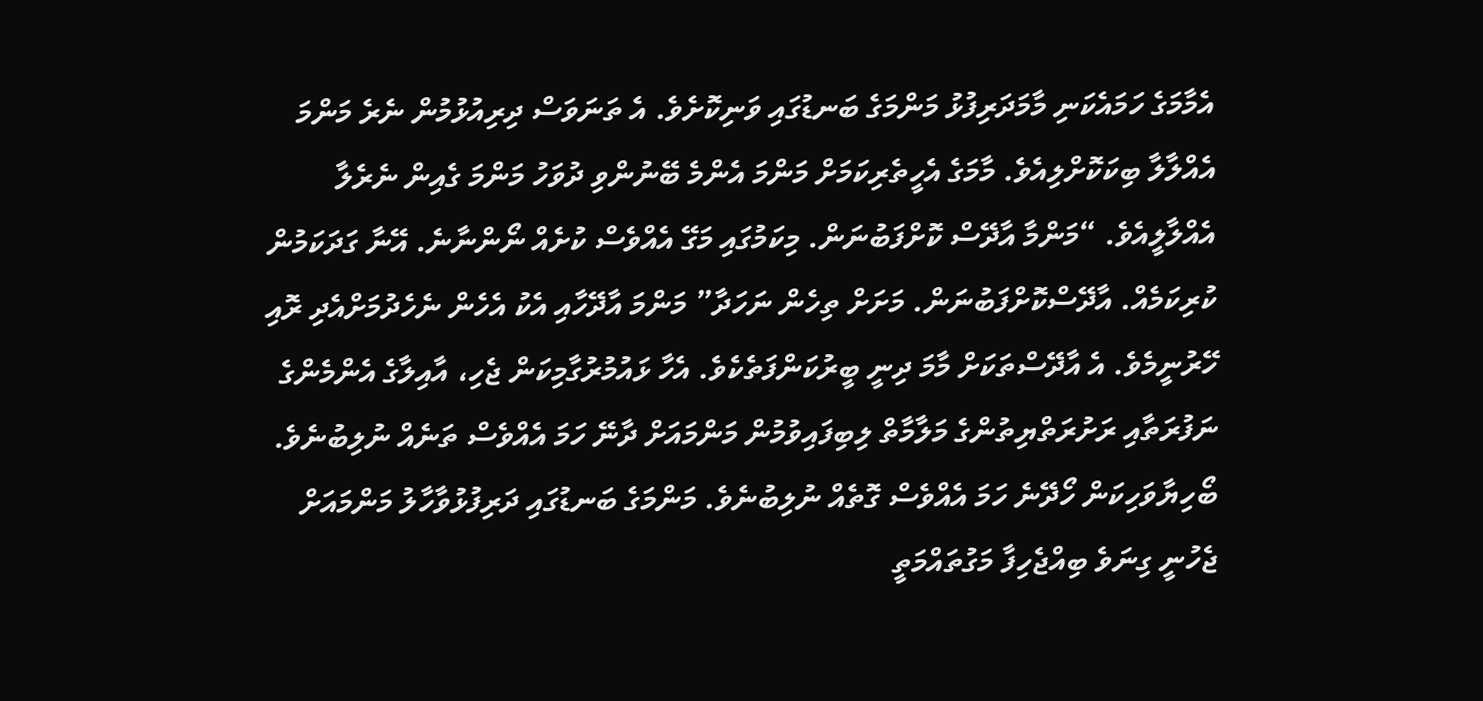އެމާމަގެ ހަމައެކަނި މާމަދަރިފުޅު މަންމަގެ ބަނޑުގައި ވަނިކޮށެވެ. އެ ތަނަވަސް ދިރިއުޅުމުން ނެރެ މަންމަ އެއްލާލާ ބިކަކޮށްލިއެވެ. މާމަގެ އެހީތެރިކަމަށް މަންމަ އެންމެ ބޭނުންވި ދުވަހު މަންމަ ގެއިން ނެރެލާ އެއްލާލީއެވެ. “މަންމާ އާދޭސް ކޮށްފަބުނަން. މިކަމުގައި މަގޭ އެއްވެސް ކުށެއް ނޯންނާނެ. އޭނާ ގަދަކަމުން ކުރިކަމެއް. އާދޭސްކޮށްފަބުނަން. މަށަށް ތިހެން ނަހަދާ” މަންމަ އާދޭހާއި އެކު އެހެން ނެހެދުމަށްއެދި ރޮއި ހޭރުނީމެވެ. އެ އާދޭސްތަކަށް މާމަ ދިނީ ބީރުކަންފަތެކެވެ. އެހާ ޅައުމުރުގާމިކަން ޖެހި، އާއިލާގެ އެންމެންގެ ނަފުރަތާއި ރަށުރަތްޔިތުންގެ މަލާމާތް ލިބިފައިވުމުން މަންމައަށް ދާނޭ ހަމަ އެއްވެސް ތަނެއް ނުލިބުނެވެ. ބޯހިޔާވަހިކަން ހޯދޭނެ ހަމަ އެއްވެސް ގޮތެއް ނުލިބުނެވެ. މަންމަގެ ބަނޑުގައި ދަރިފުޅުވާހާލު މަންމައަށް ޖެހުނީ ގިނަވެ ބިއްޖެހިފާ މަގުތައްމަތީ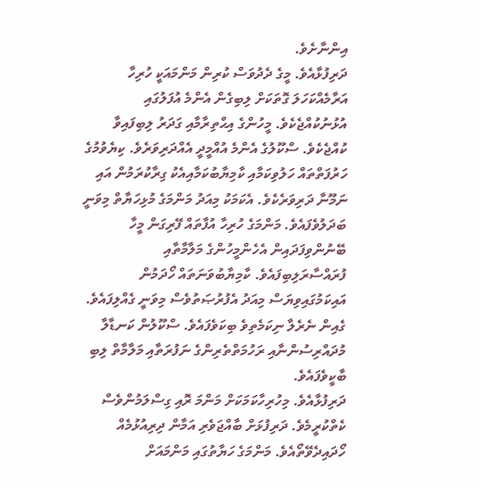އިންނާށެވެ.
ދަރިފުޅާއެވެ. މީގެ ދެދުވަސް ކުރިން މަންމައަކީ ހުރިހާ އަރާމެއްކަހަލަ ގޮތަކަށް ލިބިގެން އެންމެ އުފަލުގައި އުޅުނުކުއްޖެކެވެ. މީހުންގެ އިޙްތިރާމާއި ގަދަރު ލިބިފައިވާ ކުއްޖެކެވެ. ސްކޫލުގެ އެންމެ އުއްމީދީ އެއްދަރިވަރެވެ. ކިޔެވުމުގެ ހަރުފަތްތައް ހަލުވިކަމާއި ކާމިޔާބުކަމާއިއެކު ގިރާކުރަމުން އައި ނަމޫނާ ދަރިވަރެކެވެ. އެކަމަކު މިއަދު މަންމަގެ މުޅިހަޔާތް މިވަނީ ބަދަލުވެފައެވެ. މަންމަގެ ހުރިހާ އުފާތައް ފޭރިގަން މީހާ ބޭނުންވިފަދައިން އެހެންމީހުންގެ މަލާމާތާއި ފުރައްސާރަލިބިފައެވެ. ކާމިޔާބުވަނަތައް ހޯދަމުން އައިކަމުގައިވިޔަސް މިއަދު އެފުރުޞަތުވެސް މިވަނީ ގެއްލިފައެވެ. ގެއިން ނެރެލާ ނިކަމެތިވެ ބިކަވެފައެވެ. ސްކޫލުން ކަނޑާލާ މުދައްރިސުންނާއި ރަހުމަތްތެރިންގެ ނަފުރަތާއި މަލާމާތް ލިބި ބާކީވެފައެވެ.
ދަރިފުޅާއެވެ. މިހުރިހާކަމަކަށް މަންމަ ރޮއި ގިސްލަމުންވެސް ކެތްކުރީމެވެ. ދަރިފުޅަށް ބާއްޖަވެރި އަމާން ދިރިއުޅުމެއް ހޯދައިދެވޭތޯއެވެ. މަންމަގެ ހަޔާތުގައި މަންމައަށް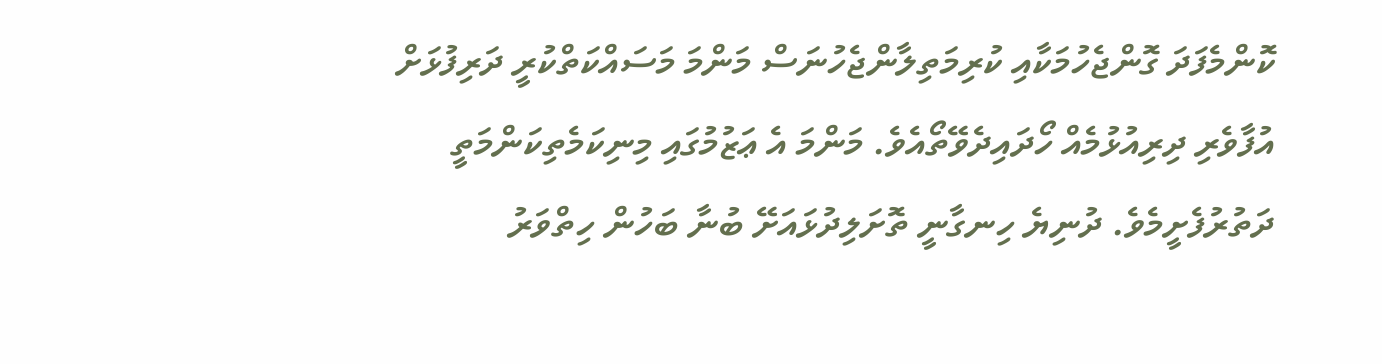ކޮންމެފަދަ ގޮންޖެހުމަކާއި ކުރިމަތިލާންޖެހުނަސް މަންމަ މަސައްކަތްކުރީ ދަރިފުޅަށް އުފާވެރި ދިރިއުޅުމެއް ހޯދައިދެވޭތޯއެވެ. މަންމަ އެ ޢަޒުމުގައި މިނިކަމެތިކަންމަތީ ދަތުރުފެށީމެވެ. ދުނިޔެ ހިނގާނީ ތޮށަލިދުޅައަށޭ ބުނާ ބަހުން ހިތްވަރު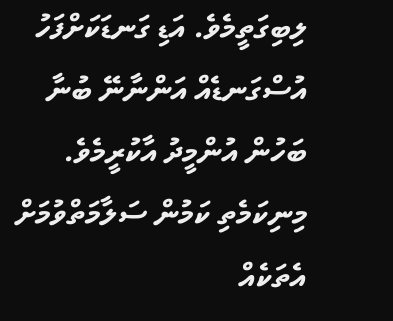ލިބިގަތީމެވެ. އަޑި ގަނޑަކަށްފަހު އުސްގަނޑެއް އަންނާނޭ ބުނާ ބަހުން އުންމީދު އާކުރީމެވެ. މިނިކަމެތި ކަމުން ސަލާމަތްވުމަށް އެތަކެއް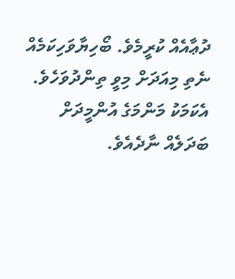ދުޢާއެއް ކުރީމެވެ. ބޯހިޔާވަހިކަމެއް ނެތި މިއަދަށް މިވީ ތިންދުވަހެވެ. އެކަމަކު މަންމަގެ އުންމީދަށް ބަދަލެއް ނާދެއެވެ.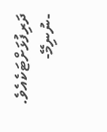ދަރިފުޅަށްޓަކެއެވެ.
-ނުނިމޭ-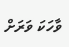ވާހަކަ ވަރަށް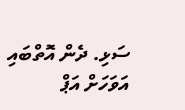ސަޅި. ދެން އޮތްބައި އަވަހަށް އަޕް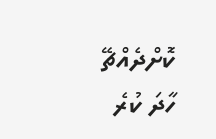ކޮށްދެއްޗޭ
ހާދަ ކުރެ